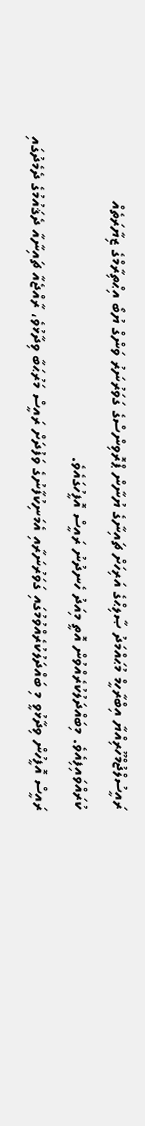ރައީސުލްޖުމްހޫރިއްޔާ އިބްރާހީމް މުޙައްމަދު ޞާލިޙްގެ އަރިހަށް ޗައިނާގެ ޔުނާން ޕްރޮވިންސްގެ ގަވަރުނަރު ވަންގް ޔުބޯ އިޙްތިރާމްގެ ޒިޔާރަތެއް ކުރައްވައިފިއެވެ. މިބައްދަލުކުރެއްވުން އޮތީ މިއަދު ހެނދުނު ރައީސް އޮފީހުގައެވެ.
ރައީސް އޮފީހުން ވިދާޅުވީ މި ބައްދަލުކުރެއްވުމުގައި ގަވަރުނަރާއި އެމަނިކުފާނުގެ ވަފުދަށް ރައީސް މަރުޙަބާ ވިދާޅުވެ، ރާއްޖެއާ ޗައިނާއާ ދެޤައުމުގެ ދެމެދުގައި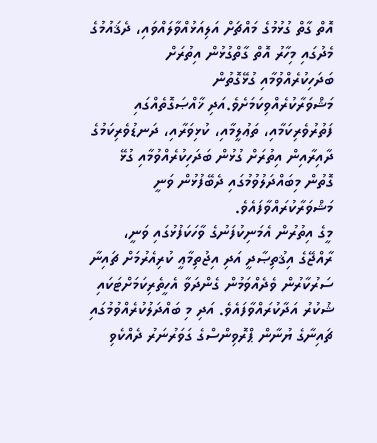އޮތް ގާތް ގުޅުމުގެ މައްޗަށް އަލިއަޅުއްވާލައްވައި، ދެޤައުމުގެ މެދުގައި މިހާރު އޮތް ގާތްގުޅުން އިތުރަށް ބަދަހިކުރެއްވުމާއި ގުޅޭގޮތުން މަޝްވަރާކުރެއްވިކަމަށެވެ.އަދި ޚާއްޞަގޮތެއްގައި ފަތުރުވެރިކަމާއި، ތަޢުލީމާއި، ކުޅިވަރާއި، ދަނޑުވެރިކަމުގެ ދާއިރާއިން އިތުރަށް ގުޅުން ބަދަހިކުރެއްވުމާއި ގުޅޭ ގޮތުން މިބައްދަލުވުމުގައި ދެބޭފުޅުން ވަނީ މަޝްވަރާކުރައްވާފައެވެ.
މީގެ އިތުރުން އެމަނިކުފަނުގެ ވާހަކަފުޅުގައި ވަނީ، ރާއްޖޭގެ އިޤުތިޞާދީ އަދި އިޖުތިމާޢީ ކުރިއެރުމަށް ޗައިނާ ސަރުކާރުން ވެދެއްވަމުން ގެންދަވާ އެހީތެރިކަމަށްޓަކައި ޝުކުރު އަދާކުރައްވާފައެވެ. އަދި މި ބައްދަލުކުރެއްވުމުގައި ޗައިނާގެ ޔުނާން ޕްރޮވިންސްގެ ގަވަރުނަރު ދެއްކެވި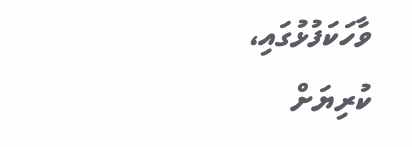ވާހަކަފުޅުގައި، ކުރިޔަށް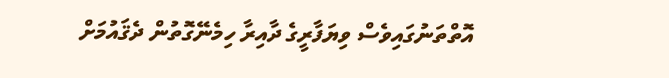އޮތްތަނުގައިވެސް ވިޔަފާރީގެ ދާއިރާ ހިމެނޭގޮތުން ދެޤައުމަށް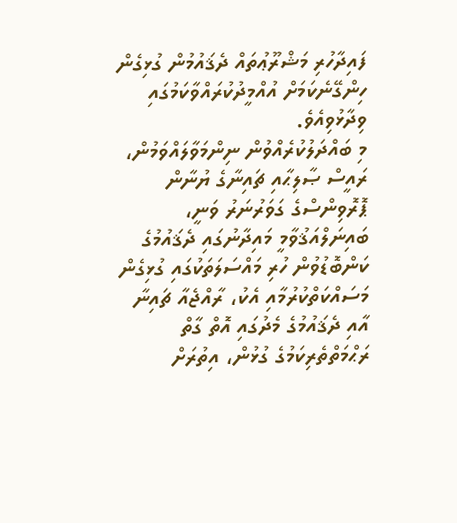ފައިދާހުރި މަޝްރޫޢުތައް ދެޤައުމުން ގުޅިގެން ހިންގޭނެކަމަށް އުއްމީދުކުރައްވާކަމުގައި ވިދާޅުވިއެވެ.
މި ބައްދަލުކުރެއްވުން ނިންމަވާލައްވަމުން، ރައީސް ޞާލިޙާއި ޗައިނާގެ ޔުނާން ޕޮރޮވިންސްގެ ގަވަރުނަރު ވަނީ، ބައިނަލްއަޤުވާމީ މައިދާނުގައި ދެޤައުމުގެ ކަންބޮޑުވުން ހުރި މައްސަލަތަކުގައި ގުޅިގެން މަސައްކަތްކުރުމާއި އެކު، ރާއްޖެއާ ޗައިނާ އާއި ދެޤައުމުގެ މެދުގައި އޮތް ގާތް ރަޙްމަތްތެރިކަމުގެ ގުޅުން، އިތުރަށް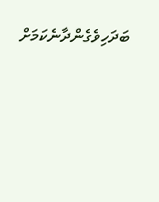ބަދަހިވެގެންދާނެކަމަށް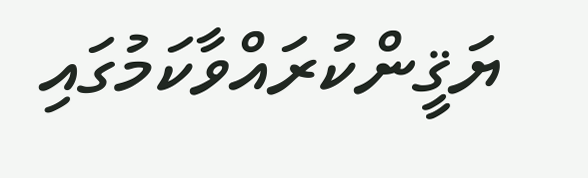ޔަޤީންކުރައްވާކަމުގައި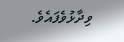ވިދާޅުވެފައެވެ.